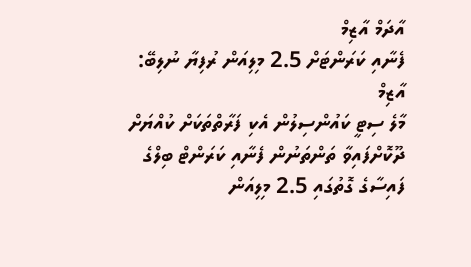އާދަމް އާޒިމް
ފެނާއި ކަރަންޓަށް 2.5 މިލިއަން ރުފިޔާ ނުލިބޭ: އާޒިމް
މާލެ ސިޓީ ކައުންސިލުން އެކި ފަރާތްތަކަށް ކުއްޔަށް ދޫކޮށްފައިވާ ތަންތަނުން ފެނާއި ކަރަންޓް ބިލްގެ ފައިސާގެ ގޮތުގައި 2.5 މިލިއަން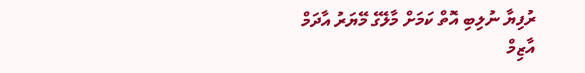ރުފިޔާ ނުލިބި އޮތް ކަމަށް މާލޭގެ މޭޔަރު އާދަމް އާޒިމް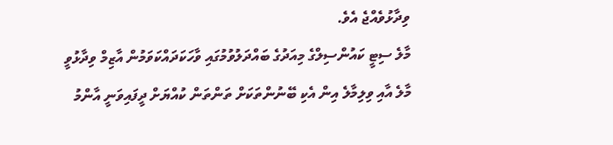ވިދާޅުވެއްޖެ އެވެ.
މާލެ ސިޓީ ކައުންސިލްގެ މިއަދުގެ ބައްދަލުވުމުގައި ވާހަކަދައްކަވަމުން އާޒިމް ވިދާޅުވީ މާލެ އާއި ވިލިމާލެ އިން އެކި ބޭނުންތަކަށް ތަންތަން ކުއްޔަށް ދީފައިވަނީ އާންމު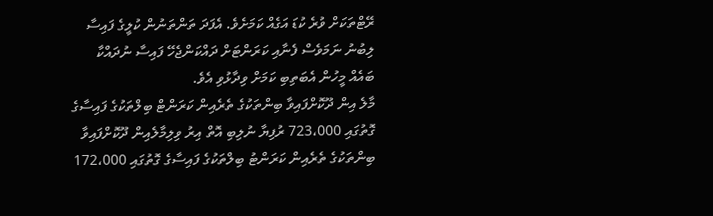ރޭޓްތަކަށް ވުރެ ކުޑަ އަގެއް ކަމަށެވެ. އެފަދަ ތަންތަނުން ކުލީގެ ފައިސާ ލިބުނު ނަމަވެސް ފެނާއި ކަރަންޓަށް ދައްކަންޖެހޭ ފައިސާ ނުދައްކާ ބައެއް މީހުން އެބަތިބި ކަމަށް ވިދާޅުވި އެވެ.
މާލެ އިން ދޫކޮށްފައިވާ ބިންތަކުގެ ތެރެއިން ކަރަންޓް ބިލްތަކުގެ ފައިސާގެ ގޮތުގައި 723،000 ރުފިޔާ ނުލިބި އޮތް އިރު ވިލިމާލެއިން ދޫކޮށްފައިވާ ބިންތަކުގެ ތެރެއިން ކަރަންޓު ބިލްތަކުގެ ފައިސާގެ ގޮތުގައި 172،000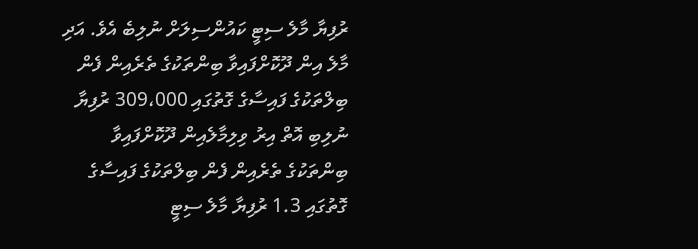ރުފިޔާ މާލެ ސިޓީ ކައުންސިލަށް ނުލިބެ އެވެ. އަދި މާލެ އިން ދޫކޮށްފައިވާ ބިންތަކުގެ ތެރެއިން ފެން ބިލްތަކުގެ ފައިސާގެ ގޮތުގައި 309،000 ރުފިޔާ ނުލިބި އޮތް އިރު ވިލިމާލެއިން ދޫކޮށްފައިވާ ބިންތަކުގެ ތެރެއިން ފެން ބިލްތަކުގެ ފައިސާގެ ގޮތުގައި 1.3 ރުފިޔާ މާލެ ސިޓީ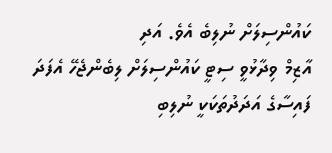ކައުންސިލަށް ނުލިބެ އެވެ. އަދި
އާޒިމް ވިދާޅުވީ ސިޓީ ކައުންސިލަށް ލިބެންޖެހޭ އެފަދަ ފައިސާގެ އަދަދުތަކަކީ ނުލިބި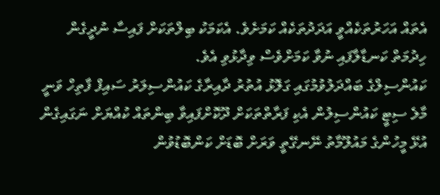އެތައް އަހަރުތަކެއްވީ އަދަދުތަކެއް ކަމަށެވެ. އެކަމަކު ބިލްތަކަށް ފައިސާ ނުދީގެން ހިދުމަތް ކަނޑާލާފައި ނުވާ ކަމަށްވެސް ވިދާޅުވި އެވެ.
ކައުންސިލްގެ ބައްދަލުވުމުގައި ގަލޮޅު އުތުރު ދާއިރާގެ ކައުންސިލަރު ސައިފް ފާތިހް ވަނީ މާލެ ސިޓީ ކައުންސިލުން އެކި ފަރާތްތަކަށް ދޫކޮށްފައިވާ ބިންތައް ކުއްޔަށް ނަގައިގެން އުޅޭ މީހުންގެ މައުލޫމާތު ނޭނގޭތީ ވަރަށް ބޮޑަށް ކަންބޮޑުވުން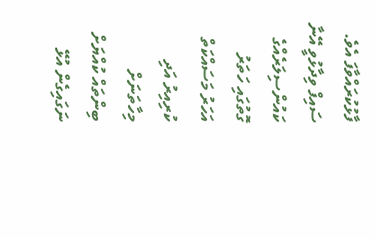ފާޅުކުރައްވާފަ އެވެ.
ސައިފް ވިދާޅުވީ އޭނާ ކައުންސިލަރެއްގެ ގޮތުގައި ހަތަރު އަހަރު މަސައްކަތް ކުރިއިރު އަދި މިހާތަނަށް ބިންތައް ކުއްޔަށް ނަގައިގެން އުޅޭ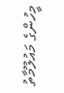މީހުންގެ މައުލޫމާތު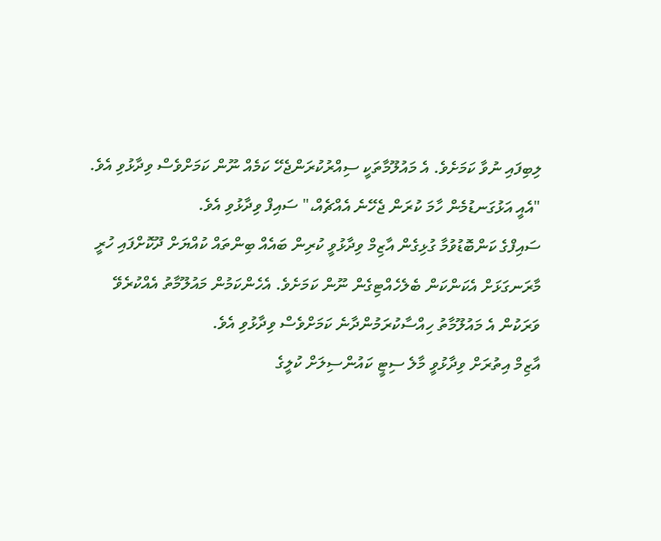ލިބިފައި ނުވާ ކަމަށެވެ. އެ މައުލޫމާތަކީ ސިއްރުކުރަންޖެހޭ ކަމެއް ނޫން ކަމަށްވެސް ވިދާޅުވި އެވެ.
"އެއީ އަޅުގަނޑުމެން ހާމަ ކުރަން ޖެހޭނެ އެއްޗެއް،" ސައިފް ވިދާޅުވި އެވެ.
ސައިފްގެ ކަންބޮޑުވުމާ ގުޅިގެން އާޒިމް ވިދާޅުވީ ކުރިން ބައެއް ބިންތައް ކުއްޔަށް ދޫކޮށްފައި ހުރީ މާރަނގަޅަށް އެކަންކަން ބެލެހެއްޓިގެން ނޫން ކަމަށެވެ. އެހެންކަމުން މައުލޫމާތު އެއްކުރެވޭ ވަރަކުން އެ މައުލޫމާތު ހިއްސާކުރަމުންދާނެ ކަމަށްވެސް ވިދާޅުވި އެވެ.
އާޒިމް އިތުރަށް ވިދާޅުވީ މާލެ ސިޓީ ކައުންސިލަށް ކުލީގެ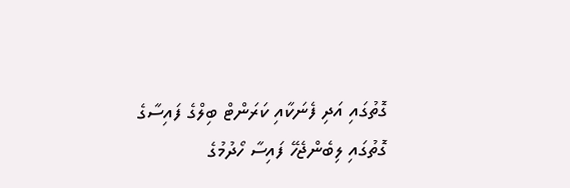ގޮތުގައި އަދި ފެނަކާއި ކަރަންޓް ބިލްގެ ފައިސާގެ ގޮތުގައި ލިބެންޖެހޭ ފައިސާ ހޯދުމުގެ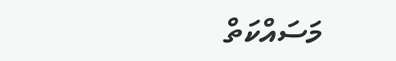މަސައްކަތް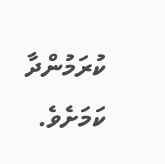ކުރަމުންދާ ކަމަށެވެ.